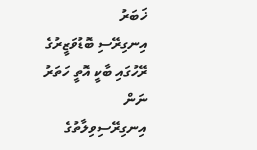ޚަބަރު
އިނގިރޭސި ބޮޑުވަޒީރުގެ ރޭހުގައި ބާކީ އޮތީ ހަތަރު ނަން
އިނގިރޭސިވިލާތުގެ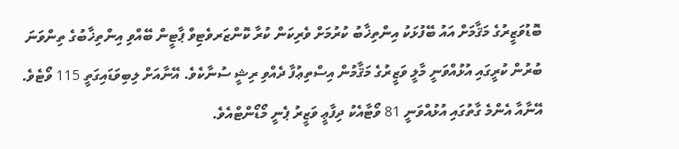ބޮޑުވަޒީރުގެ މަޤާމަށް އައު ބޭފުޅަކު އިންތިޚާބު ކުރުމަށް ވެރިކަން ކުރާ ކޮންޒަރވެޓިވް ޕާޓީން ބޭއްވި އިންތިޚާބުގެ ތިންވަނަ ބުރުން ކުރީގައި އުޅުއްވަނީ މާލީ ވަޒީރުގެ މަޤާމުން އިސްތިޢުފާ ދެއްވި ރިޝީ ސުނާކެވެ. އޭނާއަށް ލިބިވަޑައިގަތީ 115 ވޯޓެވެ. އޭނާއާ އެންމެ ގާތުގައި އުޅުއްވަނީ 81 ވޯޓާއެކު ދިފާޢީ ވަޒީރު ޕެނީ މޯޑޯންޓްއެވެ.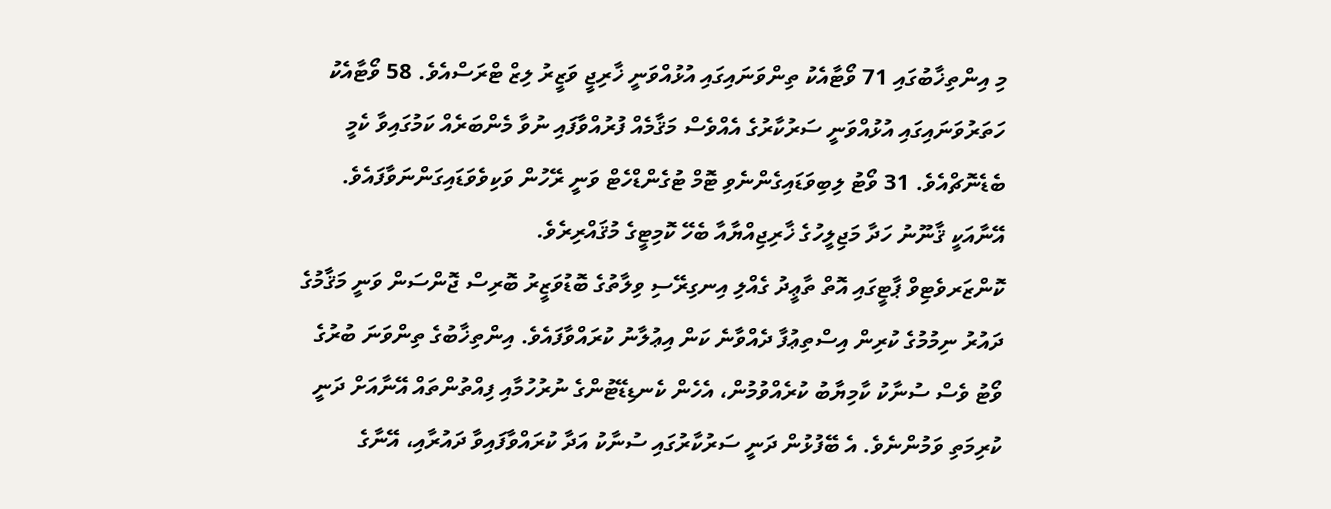މި އިންތިޚާބުގައި 71 ވޯޓާއެކު ތިންވަނައިގައި އުޅުއްވަނީ ޚާރިޖީ ވަޒީރު ލިޒް ޓްރަސްއެވެ. 58 ވޯޓާއެކު ހަތަރުވަނައިގައި އުޅުއްވަނީ ސަރުކާރުގެ އެއްވެސް މަޤާމެއް ފުރުއްވާފައި ނުވާ މެންބަރެއް ކަމުގައިވާ ކެމީ ބެޑެނޮޗްއެވެ. 31 ވޯޓު ލިބިވަޑައިގެންނެވި ޓޮމް ޓުގެންޑްހެޓް ވަނީ ރޭހުން ވަކިވެވަޑައިގަންނަވާފައެވެ. އޭނާއަކީ ޤާނޫނު ހަދާ މަޖިލީހުގެ ޚާރިޖިއްޔާއާ ބެހޭ ކޮމިޓީގެ މުޤައްރިރެވެ.
ކޮންޒަރވެޓިވް ޕާޓީގައި އޮތް ތާޢީދު ގެއްލި އިނގިރޭސި ވިލާތުގެ ބޮޑުވަޒީރު ބޮރިސް ޖޮންސަން ވަނީ މަޤާމުގެ ދައުރު ނިމުމުގެ ކުރިން އިސްތިޢުފާ ދެއްވާނެ ކަން އިޢުލާނު ކުރައްވާފައެވެ. އިންތިޚާބުގެ ތިންވަނަ ބުރުގެ ވޯޓު ވެސް ސުނާކު ކާމިޔާބު ކުރެއްވުމުން، އެހެން ކެނޑިޑޭޓުންގެ ނުރުހުމާއި ފިއްތުންތައް އޭނާއަށް ދަނީ ކުރިމަތި ވަމުންނެވެ. އެ ބޭފުޅުން ދަނީ ސަރުކާރުގައި ސުނާކު އަދާ ކުރައްވާފައިވާ ދައުރާއި، އޭނާގެ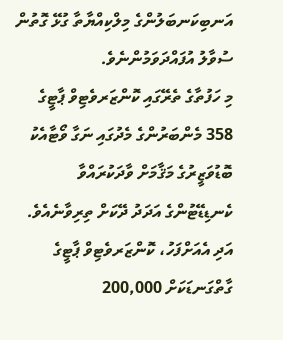އަނބިކަނބަލުންގެ މިލްކިއްޔާތާ ގުޅޭ ގޮތުން ސުވާލު އުފައްދަވަމުންނެވެ.
މި ހަފުތާގެ ތެރޭގައި ކޮންޒަރވެޓިވް ޕާޓީގެ 358 މެންބަރުންގެ މެދުގައި ނަގާ ވޯޓާއެކު ބޮޑުވަޒީރުގެ މަޤާމަށް ވާދަކުރައްވާ ކެނޑިޑޭޓުންގެ އަދަދު ދޭކަށް ތިރިވާނެއެވެ. އަދި އެއަށްފަހު، ކޮންޒަރވެޓިވް ޕާޓީގެ ގާތްގަނޑަކަށް 200,000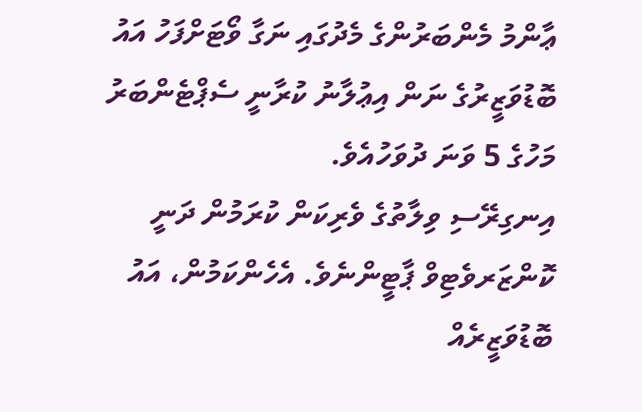ޢާންމު މެންބަރުންގެ މެދުގައި ނަގާ ވޯޓަށްފަހު އައު ބޮޑުވަޒީރުގެ ނަން އިޢުލާނު ކުރާނީ ސެޕްޓެންބަރު މަހުގެ 5 ވަނަ ދުވަހުއެވެ.
އިނގިރޭސި ވިލާތުގެ ވެރިކަން ކުރަމުން ދަނީ ކޮންޒަރވެޓިވް ޕާޓީންނެވެ. އެހެންކަމުން، އައު ބޮޑުވަޒީރެއް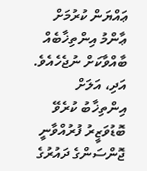ޢައްޔަން ކުރުމަށް ޢާންމު އިންތިޚާބެއް ބާއްވާކަށް ނުޖެހެއެވެ. އަދި، އަލަށް އިންތިޚާބު ކުރެވޭ ބޮޑުވަޒީރު ފުރުއްވާނީ ޖޮންސަންގެ ދައުރުގެ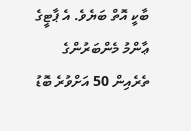ބާކީ އޮތް ބަޔެވެ. އެ ޕާޓީގެ ޢާންމު މެންބަރުންގެ ތެރެއިން 50 އަށްވުރެ ބޮޑު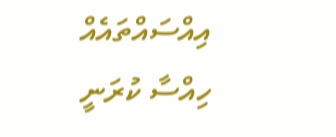އިއްސައްތައެއް ހިއްސާ ކުރަނީ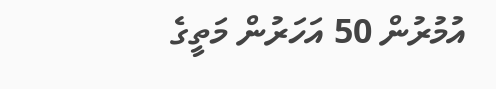އުމުރުން 50 އަހަރުން މަތީގެ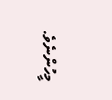މީހުންނެވެ.